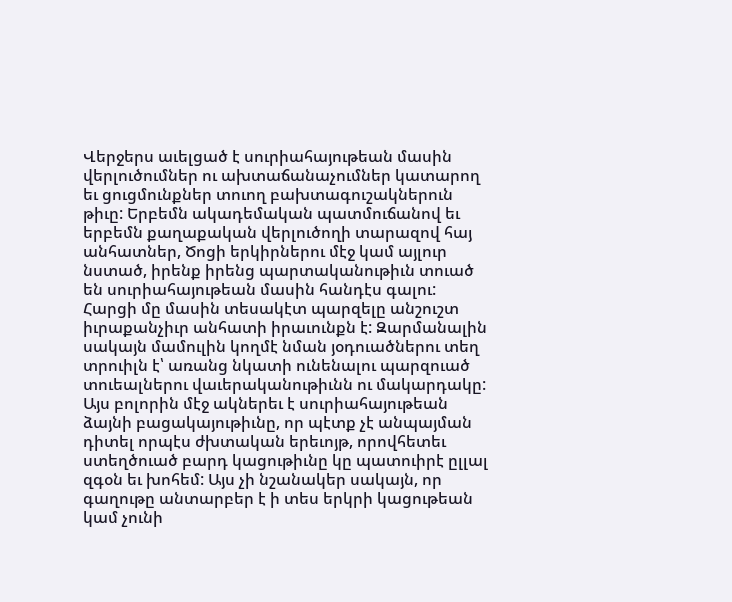Վերջերս աւելցած է սուրիահայութեան մասին վերլուծումներ ու ախտաճանաչումներ կատարող եւ ցուցմունքներ տուող բախտագուշակներուն թիւը: Երբեմն ակադեմական պատմուճանով եւ երբեմն քաղաքական վերլուծողի տարազով հայ անհատներ, Ծոցի երկիրներու մէջ կամ այլուր նստած, իրենք իրենց պարտականութիւն տուած են սուրիահայութեան մասին հանդէս գալու: Հարցի մը մասին տեսակէտ պարզելը անշուշտ իւրաքանչիւր անհատի իրաւունքն է: Զարմանալին սակայն մամուլին կողմէ նման յօդուածներու տեղ տրուիլն է՝ առանց նկատի ունենալու պարզուած տուեալներու վաւերականութիւնն ու մակարդակը: Այս բոլորին մէջ ակներեւ է սուրիահայութեան ձայնի բացակայութիւնը, որ պէտք չէ անպայման դիտել որպէս ժխտական երեւոյթ, որովհետեւ ստեղծուած բարդ կացութիւնը կը պատուիրէ ըլլալ զգօն եւ խոհեմ: Այս չի նշանակեր սակայն, որ գաղութը անտարբեր է ի տես երկրի կացութեան կամ չունի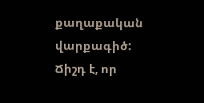քաղաքական վարքագիծ: Ճիշդ է, որ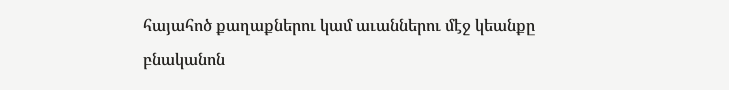հայահոծ քաղաքներու կամ աւաններու մէջ կեանքը բնականոն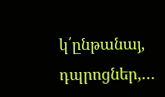կ՛ընթանայ, դպրոցներ,…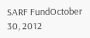SARF FundOctober 30, 2012